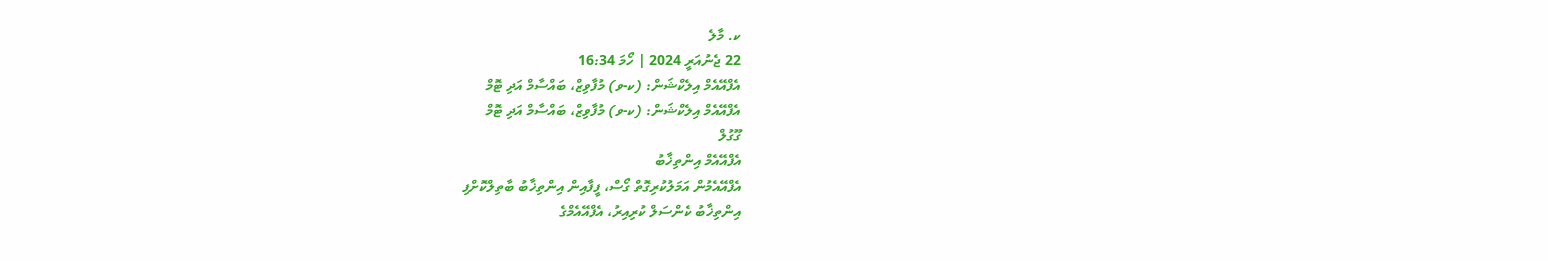ކ. މާލެ
22 ޖެނުއަރީ 2024 | ހޯމަ 16:34
އެފްއޭއެމް އިލެކްޝަން: (ކ-ވ) މުފާވިޒް، ބައްސާމް އަދި ޓޮމް
އެފްއޭއެމް އިލެކްޝަން: (ކ-ވ) މުފާވިޒް، ބައްސާމް އަދި ޓޮމް
ގޫގުލް
އެފްއޭއެމް އިންތިޚާބު
އެފްއޭއެމުން އަމަލުކުރިގޮތް ގޯސް، ފީފާއިން އިންތިޚާބު ބާތިލްކޮށްފި
އިންތިޚާބު ކެންސަލް ކުރިއިރު، އެފްއޭއެމްގެ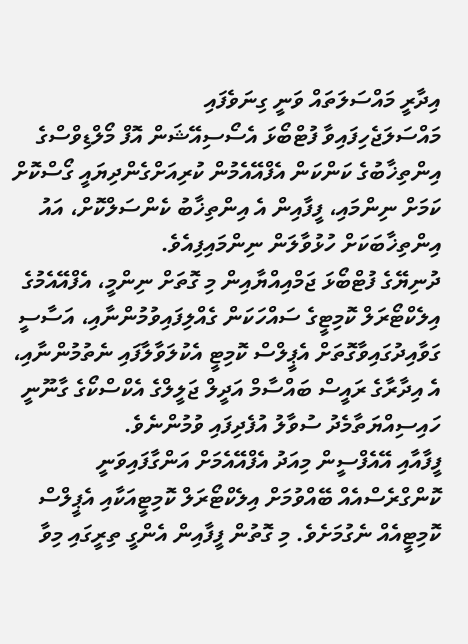އިދާރީ މައްސަލަތައް ވަނީ ގިނަވެފައި
މައްސަލަޖެހިފައިވާ ފުޓްބޯޅަ އެސޯސިއޭޝަން އޮފް މޯލްޑިވްސްގެ އިންތިޚާބުގެ ކަންކަން އެފްއޭއެމުން ކުރިއަށްގެންދިޔައީ ގޯސްކޮށް ކަމަށް ނިންމައި، ފީފާއިން އެ އިންތިޚާބު ކެންސަލްކޮށް، އައު އިންތިޚާބަކަށް ހުޅުވާލަން ނިންމައިފިއެވެ.
ދުނިޔޭގެ ފުޓްބޯޅަ ޖަމްއިއްޔާއިން މި ގޮތަށް ނިންމީ، އެފްއޭއެމުގެ އިލެކްޓޯރަލް ކޮމިޓީގެ ސައްހަކަން ގެއްލިފައިވުމުންނާއި، އަސާސީ ގަވާއިދުގައިވާގޮތަށް އެޕީލްސް ކޮމިޓީ އެކުލަވާލާފައި ނެތުމުންނާއި، އެ އިދާރާގެ ރައީސް ބައްސާމް އަދީލް ޖަލީލްގެ އެކްސްކޯގެ ގާނޫނީ ހައިސިއްޔަތާމެދު ސުވާލު އުފެދިފައި ވުމުންނެވެ.
ފީފާއާއި އޭއެފްސީން މިއަދު އެފްއޭއެމަށް އަންގާފައިވަނީ ކޮންގްރެސްއެއް ބޭއްވުމަށް އިލެކްޓޯރަލް ކޮމިޓީއަކާއި އެޕީލްސް ކޮމިޓީއެއް ނެގުމަށެވެ. މި ގޮތުން ފީފާއިން އެންގީ ތިރީގައި މިވާ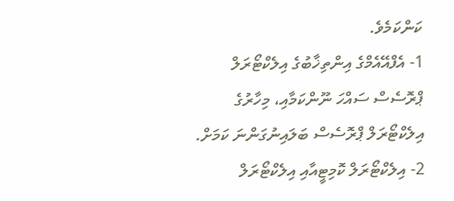ކަންކަމެވެ.
1- އެފްއޭއެމްގެ އިންތިޚާބުގެ އިލެކްޓޯރަލް ޕްރޮސެސް ސައްހަ ނޫންކަމާއި، މިހާރުގެ އިލެކްޓޯރަލް ޕްރޮސެސް ބަލައިނުގަންނަ ކަމަށް.
2- އިލެކްޓޯރަލް ކޮމިޓީއާއި އިލެކްޓޯރަލް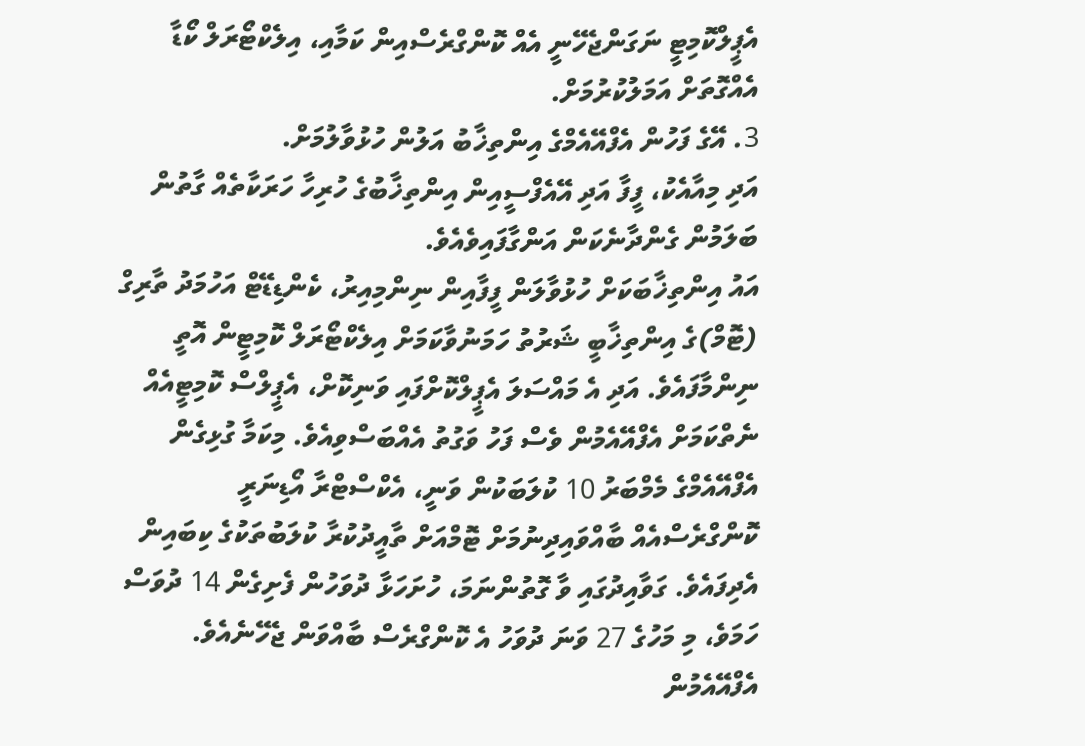އެޕީލްކޮމިޓީ ނަގަންޖެހޭނީ އެއް ކޮންގްރެސްއިން ކަމާއި، އިލެކްޓޯރަލް ކޯޑާ އެއްގޮތަށް އަމަލުކުރުމަށް.
3. އޭގެ ފަހުން އެފްއޭއެމްގެ އިންތިޚާބު އަލުން ހުޅުވާލުމަށް.
އަދި މިއާއެކު، ފީފާ އަދި އޭއެފްސީއިން އިންތިޚާބުގެ ހުރިހާ ހަރަކާތެއް ގާތުން ބަލަމުން ގެންދާނެކަން އަންގާފައިވެއެވެ.
އައު އިންތިޚާބަކަށް ހުޅުވާލަން ފީފާއިން ނިންމިއިރު، ކެންޑިޑޭޓް އަހުމަދު ތާރިގް (ޓޮމް)ގެ އިންތިޚާބީ ޝަރުތު ހަމަނުވާކަމަށް އިލެކްޓޯރަލް ކޮމިޓީން އޮތީ ނިންމާފައެވެ. އަދި އެ މައްސަލަ އެޕީލްކޮށްފައި ވަނިކޮށް، އެޕީލްސް ކޮމިޓީއެއް ނެތްކަމަށް އެފްއޭއެމުން ވެސް ފަހު ވަގުތު އެއްބަސްވިއެވެ. މިކަމާ ގުޅިގެން އެފްއޭއެމްގެ މެމްބަރު 10 ކުލަބަކުން ވަނީ، އެކްސްޓްރާ އޯޑިނަރީ ކޮންގްރެސްއެއް ބާއްވައިދިނުމަށް ޓޮމްއަށް ތާއީދުކުރާ ކުލަބުތަކުގެ ކިބައިން އެދިފައެވެ. ގަވާއިދުގައި ވާ ގޮތުންނަމަ، ހުށަހަޅާ ދުވަހުން ފެށިގެން 14 ދުވަސް ހަމަވެ، މި މަހުގެ 27 ވަނަ ދުވަހު އެ ކޮންގްރެސް ބާއްވަން ޖެހޭނެއެވެ. އެފްއޭއެމުން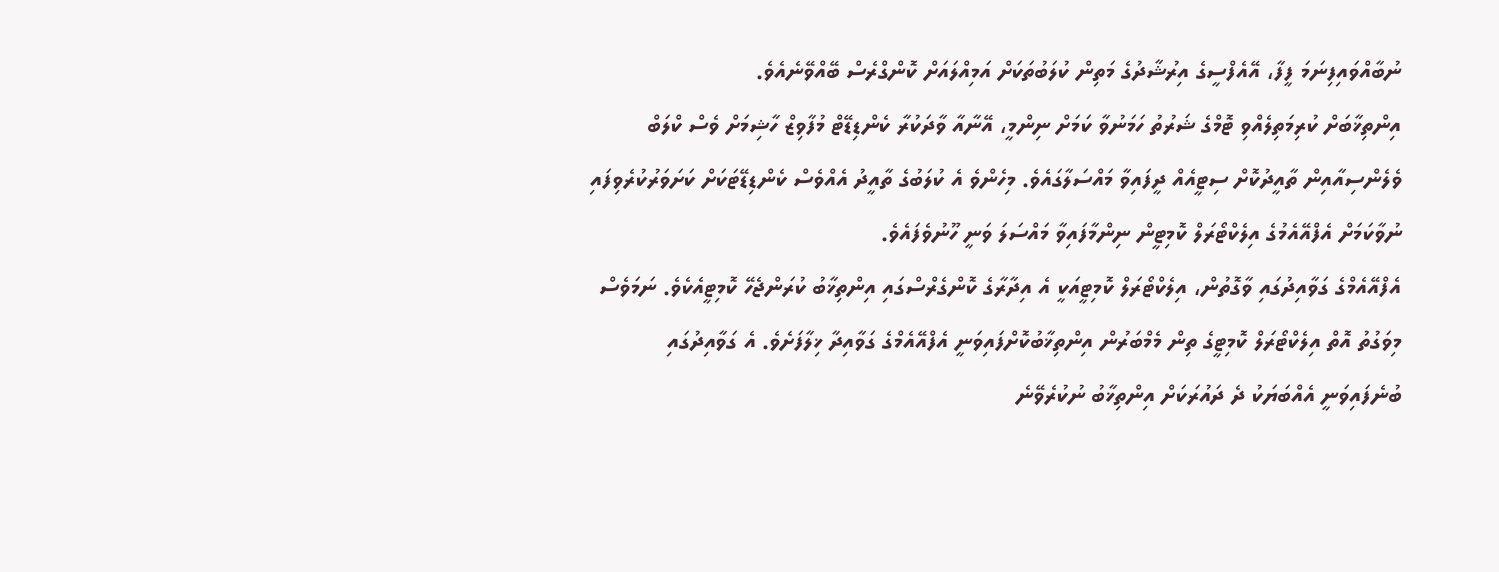ނުބާއްވައިފިނަމަ ފީފާ، އޭއެފްސީގެ އިރުޝާދުގެ މަތިން ކުލަބުތަކަށް އަމިއްލައަށް ކޮންގްރެސް ބޭއްވޭނެއެވެ.
އިންތިޚާބަށް ކުރިމަތިލެއްވި ޓޮމްގެ ޝަރުތު ހަމަނުވާ ކަމަށް ނިންމީ، އޭނާއާ ވާދަކުރާ ކެންޑިޑޭޓް މުފާވިޒް ހާޝިމަށް ވެސް ކްލަބް ވެލެންސިއާއިން ތާއީދުކޮށް ސިޓީއެއް ދީފައިވާ މައްސަލާގައެވެ. މިހެންވެ އެ ކުލަބުގެ ތާއީދު އެއްވެސް ކެންޑިޑޭޓަކަށް ކަށަވަރުކުރެވިފައި ނުވާކަމަށް އެފްއޭއެމުގެ އިލެކްޓޯރަލް ކޮމިޓީން ނިންމާފައިވާ މައްސަލަ ވަނީ ހޫނުވެފައެވެ.
އެފްއޭއެމްގެ ގަވާއިދުގައި ވާގޮތުން، އިލެކްޓޯރަލް ކޮމިޓީއަކީ އެ އިދާރާގެ ކޮންގެރްސްގައި އިންތިޚާބު ކުރަންޖެހޭ ކޮމިޓީއެކެވެ. ނަމަވެސް މިވަގުތު އޮތް އިލެކްޓޯރަލް ކޮމިޓީގެ ތިން މެމްބަރުން އިންތިޚާބުކޮށްފައިވަނީ އެފްއޭއެމްގެ ގަވާއިދާ ޚިލާފަށެވެ. އެ ގަވާއިދުގައި ބުނެފައިވަނީ އެއްބަޔަކު ދެ ދައުރަކަށް އިންތިޚާބު ނުކުރެވޭނެ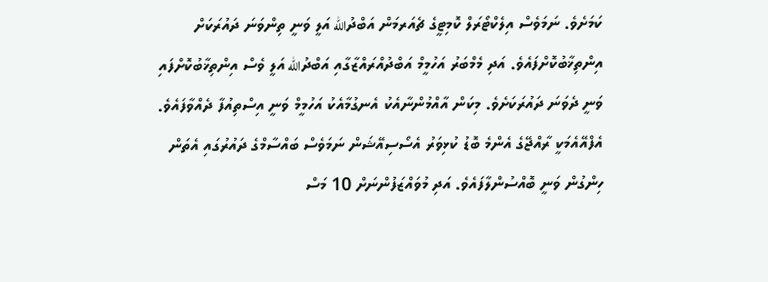ކަމަށެވެ. ނަމަވެސް އިލެކްޓޯރަލް ކޮމިޓީގެ ޗެއަރމަން އަބްދުالله އަލީ ވަނީ ތިންވަނަ ދައުރަކަށް އިންތިޚާބުކޮށްފައެވެ. އަދި މެމްބަރު އަހުމީމް އަބްދުއްރައްޒާގާއި އަބްދުالله އަލީ ވެސް އިންތިޚާބުކޮށްފައި ވަނީ ދެވަނަ ދައުރަކަށެވެ. މިކަން އާއްމުންނާއެކު އެނގުމާއެކު އަހުމީމް ވަނީ އިސްތިއުފާ ދެއްވާފައެވެ.
އެފްއޭއެމަކީ ރާއްޖޭގެ އެންމެ ބޮޑު ކުޅިވަރު އެސޯސިއޭޝަން ނަމަވެސް ބައްސާމްގެ ދައުރުގައި އެތަން ހިންގުން ވަނީ ބޮއްސުންލާފައެވެ. އަދި މުވައްޒަފުންނަށް 10 މަސް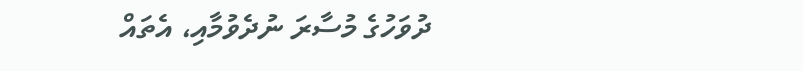ދުވަހުގެ މުސާރަ ނުދެވުމާއި، އެތައް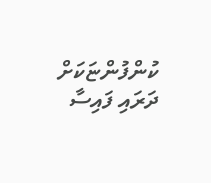ކުންފުންޏަކަށް ދަރައި ފައިސާ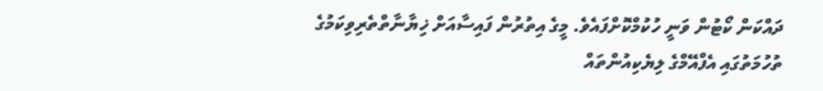ދައްކަން ކޯޓުން ވަނީ ހުކުމްކޮށްފައެވެ. މީގެ އިތުރުން ފައިސާއަށް ޚިޔާނާތްތެރިވިކަމުގެ ތުހުމަތުގައި އެފްއޭމްގެ ލިޔެކިއުންތައް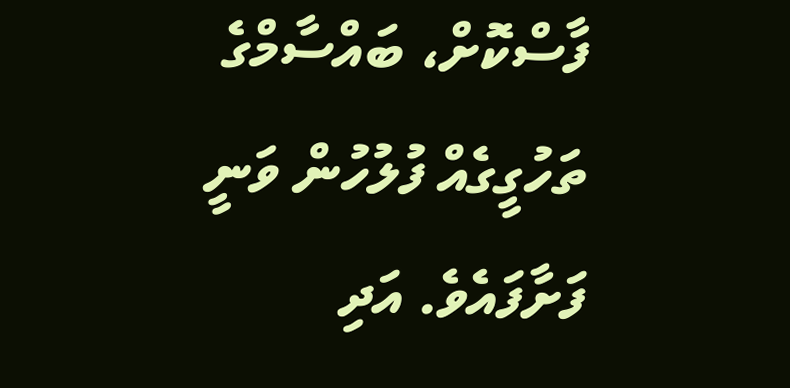ފާސްކޮށް، ބައްސާމްގެ ތަހުގީގެއް ފުލުހުން ވަނީ ފަށާފައެވެ. އަދި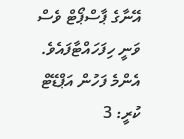އޭނާގެ ޕާސްޕޯޓް ވެސް ވަނީ ހިފަހައްޓާފައެވެ.
އެންމެ ފަހުން އަޕްޑޭޓް ކުރީ: 3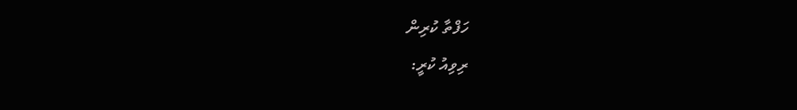ހަފްތާ ކުރިން
ރިވިއު ކުރީ: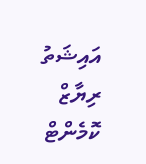އައިޝަތު ރިޔާޒް
ކޮމެންޓް